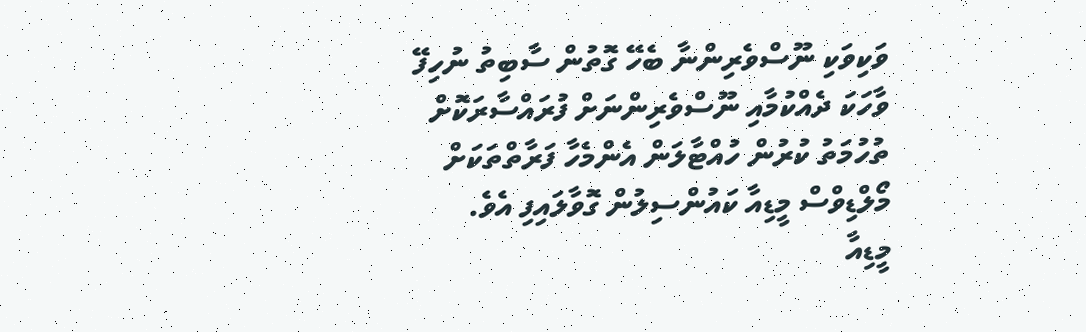ވަކިވަކި ނޫސްވެރިންނާ ބެހޭ ގޮތުން ސާބިތު ނުހިފޭ ވާހަކަ ދެއްކުމާއި ނޫސްވެރިންނަށް ފުރައްސާރަކޮށް ތުހުމަތު ކުރުން ހުއްޓާލަން އެންމެހާ ފަރާތްތަކަށް މޯލްޑިވްސް މީޑިއާ ކައުންސިލުން ގޮވާލައިފި އެވެ.
މީޑިއާ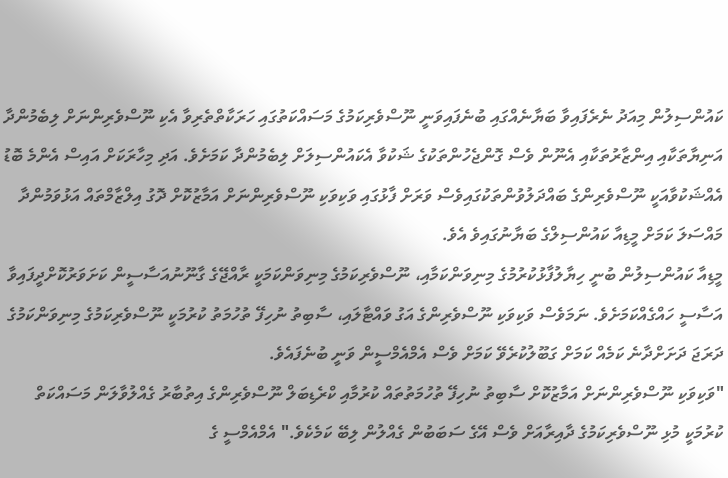ކައުންސިލުން މިއަދު ނެރެފައިވާ ބަޔާނެއްގައި ބުނެފައިވަނީ ނޫސްވެރިކަމުގެ މަސައްކަތުގައި ހަރަކާތްތެރިވާ އެކި ނޫސްވެރިންނަށް ލިބެމުންދާ އަނިޔާތަކާއި އިންޒާރުތަކާއި އެނޫން ވެސް ގޮންޖެހުންތަކުގެ ޝަކުވާ އެކައުންސިލަށް ލިބެމުންދާ ކަމަށެވެ. އަދި މިހާރަކަށް އައިސް އެންމެ ބޮޑު އެއްޝަކުވާއަކީ ނޫސްވެރިންގެ ބައްދަލުވުންތަކުގައިވެސް ވަރަށް ފާޅުގައި ވަކިވަކި ނޫސްވެރިންނަށް އަމާޒުކޮށް ދޮގު އިލްޒާމްތައް އަޅުވަމުންދާ މައްސަލަ ކަމަށް މީޑިއާ ކައުންސިލްގެ ބަޔާނުގައިވެ އެވެ.
މީޑިއާ ކައުންސިލުން ބުނީ ހިޔާލުފާޅުކުރުމުގެ މިނިވަންކަމާއި، ނޫސްވެރިކަމުގެ މިނިވަންކަމަކީ ރާއްޖޭގެ ގާނޫނުއަސާސީން ކަށަވަރުކޮށްދީފައިވާ އަސާސީ ހައްގެއްކަމަށެވެ. ނަމަވެސް ވަކިވަކި ނޫސްވެރިންގެ އަގު ވައްޓާލައި، ސާބިތު ނުހިފޭ ތުހުމަތު ކުރުމަކީ ނޫސްވެރިކަމުގެ މިނިވަންކަމުގެ ދަރަޖަ ދަށަށްދާނެ ކަމެއް ކަމަށް ގަބޫލުކުރެވޭ ކަމަށް ވެސް އެމްއެމްސީން ވަނީ ބުނެފައެވެ.
"ވަކިވަކި ނޫސްވެރިންނަށް އަމާޒުކޮށް ސާބިތު ނުހިފޭ ތުހުމަތުތައް ކުރުމާއި ކްރެޑިބަލް ނޫސްވެރިންގެ އިތުބާރު ގެއްލުވާލަން މަސައްކަތް ކުރުމަކީ މުޅި ނޫސްވެރިކަމުގެ ދާއިރާއަށް ވެސް އޭގެ ސަބަބުން ގެއްލުން ލިބޭ ކަމެކެވެ." އެމްއެމްސީ ގެ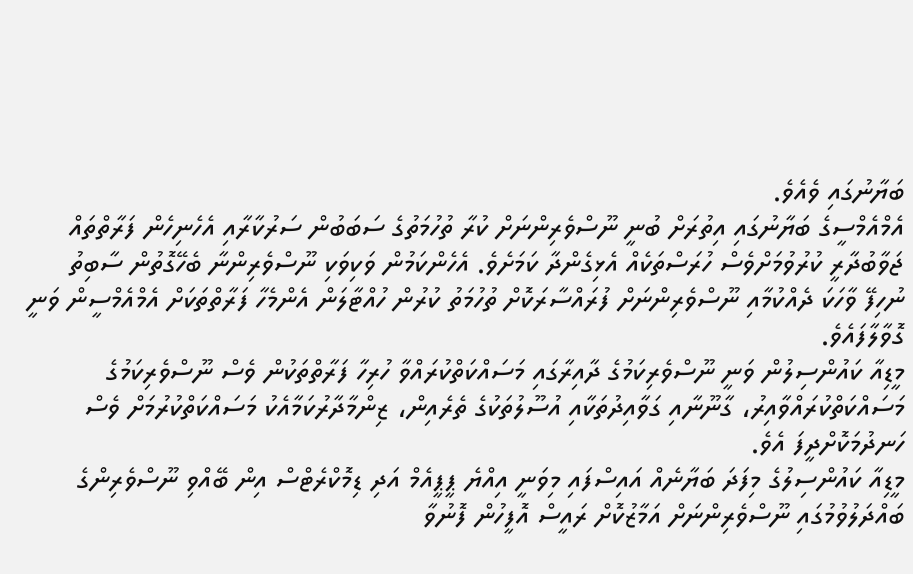ބަޔާނުގައި ވެއެވެ.
އެމްއެމްސީގެ ބަޔާނުގައި އިތުރަށް ބުނީ ނޫސްވެރިންނަށް ކުރާ ތުހުމަތުގެ ސަބަބުން ސަރުކާރާއި އެހެނިހެން ފަރާތްތައް ޖަވާބުދާރީ ކުރުވުމަށްވެސް ހުރަސްތަކެއް އެޅިގެންދާ ކަމަށެވެ. އެހެންކަމުން ވަކިވަކި ނޫސްވެރިންނާ ބެހޭގޮތުން ސާބިތު ނުހިފޭ ވާހަކަ ދެއްކުމާއި ނޫސްވެރިންނަށް ފުރައްސާރަކޮށް ތުހުމަތު ކުރުން ހުއްޓާލަން އެންމެހާ ފަރާތްތަކަށް އެމްއެމްސީން ވަނީ ގޮވާލާފައެވެ.
މީޑިއާ ކައުންސިލުން ވަނީ ނޫސްވެރިކަމުގެ ދާއިރާގައި މަސައްކަތްކުރައްވާ ހުރިހާ ފަރާތްތަކުން ވެސް ނޫސްވެރިކަމުގެ މަސައްކަތްކުރައްވާއިރު، ގާނޫނާއި ގަވާއިދުތަކާއި އުސޫލުތަކުގެ ތެރެއިން، ޒިންމާދާރުކަމާއެކު މަސައްކަތްކުރުމަށް ވެސް ހަނދުމަކޮށްދީފަ އެވެ.
މީޑިއާ ކައުންސިލުގެ މިފަދަ ބަޔާނެއް އައިސްފައި މިވަނީ އިއްޔެ ޕީޕީއެމް އަދި ޑިމޮކްރެޓްސް އިން ބޭއްވި ނޫސްވެރިންގެ ބައްދަލުވުމުގައި ނޫސްވެރިންނަށް އަމާޒުކޮށް ރައީސް އޮފީހުން ފޮނުވާ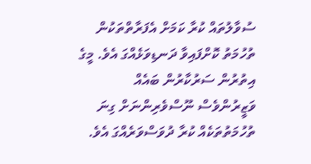ސުވާލުތައް ކުރާ ކަމަށް އެފަރާތްތަކުން ތުހުމަތު ކޮށްފައިވާ ދަނޑިވަޅެއްގަ އެވެ. މީގެ އިތުރުން ސަރުކާރުން ބައެއް ވަޒީރުންވެސް ނޫސްވެރިންނަށް ގިނަ ތުހުމަތުތަކެއް ކުރާ ދުވަސްވަރެއްގަ އެވެ.